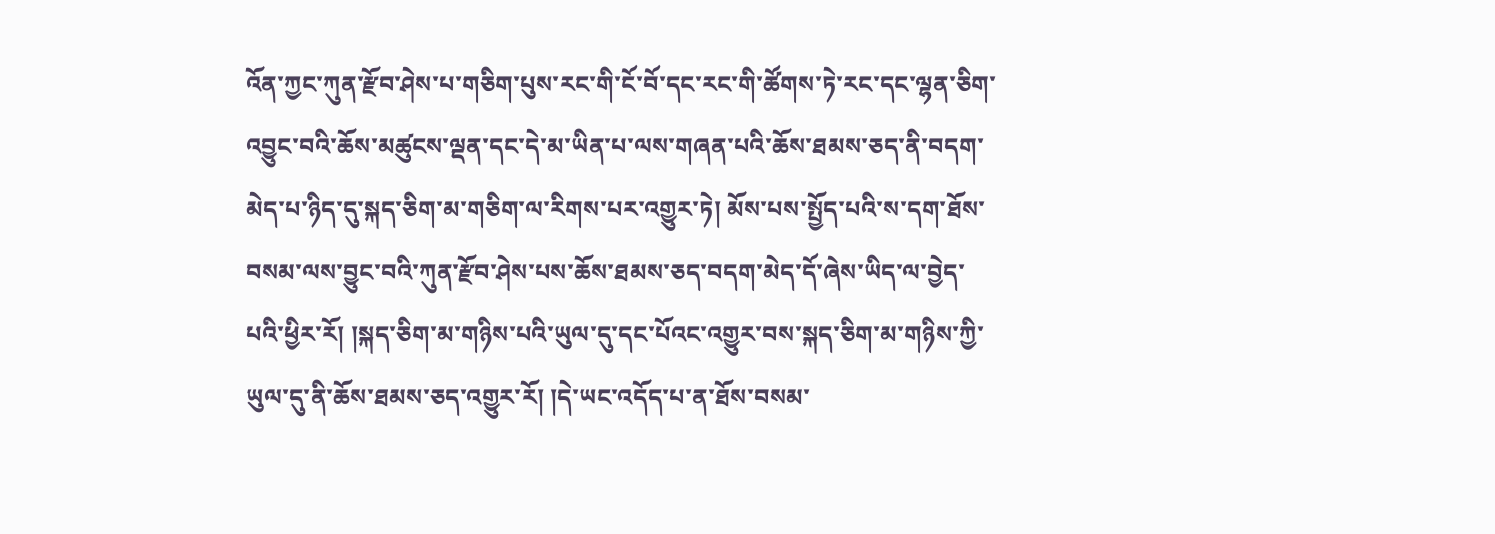འོན་ཀྱང་ཀུན་རྫོབ་ཤེས་པ་གཅིག་པུས་རང་གི་ངོ་བོ་དང་རང་གི་ཚོགས་ཏེ་རང་དང་ལྷན་ཅིག་འབྱུང་བའི་ཆོས་མཚུངས་ལྡན་དང་དེ་མ་ཡིན་པ་ལས་གཞན་པའི་ཆོས་ཐམས་ཅད་ནི་བདག་མེད་པ་ཉིད་དུ་སྐད་ཅིག་མ་གཅིག་ལ་རིགས་པར་འགྱུར་ཏེ། མོས་པས་སྤྱོད་པའི་ས་དག་ཐོས་བསམ་ལས་བྱུང་བའི་ཀུན་རྫོབ་ཤེས་པས་ཆོས་ཐམས་ཅད་བདག་མེད་དོ་ཞེས་ཡིད་ལ་བྱེད་པའི་ཕྱིར་རོ། །སྐད་ཅིག་མ་གཉིས་པའི་ཡུལ་དུ་དང་པོའང་འགྱུར་བས་སྐད་ཅིག་མ་གཉིས་ཀྱི་ཡུལ་དུ་ནི་ཆོས་ཐམས་ཅད་འགྱུར་རོ། །དེ་ཡང་འདོད་པ་ན་ཐོས་བསམ་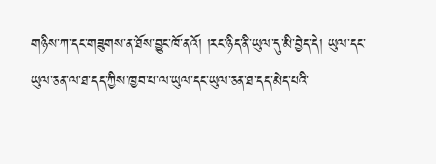གཉིས་ཀ་དང་གཟུགས་ན་ཐོས་བྱུང་ཁོ་ནའོ། །རང་ཉིད་ནི་ཡུལ་དུ་མི་བྱེད་དེ། ཡུལ་དང་ཡུལ་ཅན་ལ་ཐ་དད་ཀྱིས་ཁྱབ་པ་ལ་ཡུལ་དང་ཡུལ་ཅན་ཐ་དད་མེད་པའི་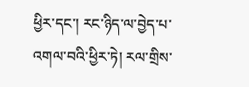ཕྱིར་དང་། རང་ཉིད་ལ་བྱེད་པ་འགལ་བའི་ཕྱིར་ཏེ། རལ་གྲིས་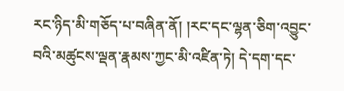རང་ཉིད་མི་གཅོད་པ་བཞིན་ནོ། །རང་དང་ལྷན་ཅིག་འབྱུང་བའི་མཚུངས་ལྡན་རྣམས་ཀྱང་མི་འཛིན་ཏེ། དེ་དག་དང་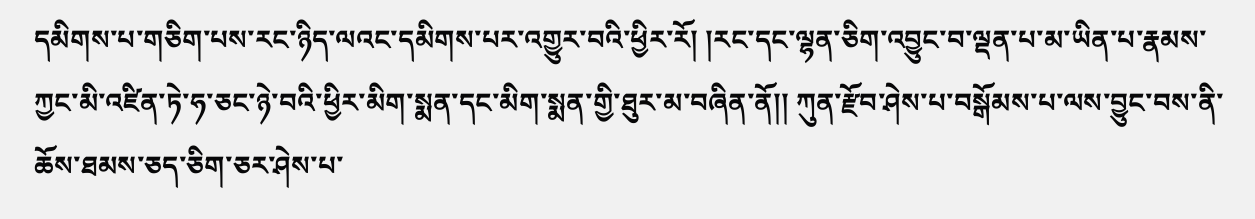དམིགས་པ་གཅིག་པས་རང་ཉིད་ལའང་དམིགས་པར་འགྱུར་བའི་ཕྱིར་རོ། །རང་དང་ལྷན་ཅིག་འབྱུང་བ་ལྡན་པ་མ་ཡིན་པ་རྣམས་ཀྱང་མི་འཛིན་ཏེ་ཧ་ཅང་ཉེ་བའི་ཕྱིར་མིག་སྨན་དང་མིག་སྨན་གྱི་ཐུར་མ་བཞིན་ནོ།། ཀུན་རྫོབ་ཤེས་པ་བསྒོམས་པ་ལས་བྱུང་བས་ནི་ཆོས་ཐམས་ཅད་ཅིག་ཅར་ཤེས་པ་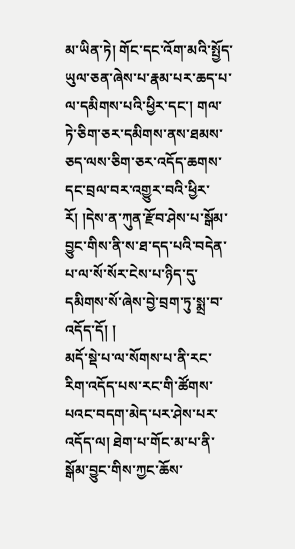མ་ཡིན་ཏེ། གོང་དང་འོག་མའི་སྤྱོད་ཡུལ་ཅན་ཞེས་པ་རྣམ་པར་ཆད་པ་ལ་དམིགས་པའི་ཕྱིར་དང་། གལ་ཏེ་ཅིག་ཅར་དམིགས་ནས་ཐམས་ཅད་ལས་ཅིག་ཅར་འདོད་ཆགས་དང་བྲལ་བར་འགྱུར་བའི་ཕྱིར་རོ། །དེས་ན་ཀུན་རྫོབ་ཤེས་པ་སྒོམ་བྱུང་གིས་ནི་ས་ཐ་དད་པའི་བདེན་པ་ལ་སོ་སོར་ངེས་པ་ཉིད་དུ་དམིགས་སོ་ཞེས་བྱེ་བྲག་ཏུ་སྨྲ་བ་འདོད་དོ། །
མདོ་སྡེ་པ་ལ་སོགས་པ་ནི་རང་རིག་འདོད་པས་རང་གི་ཚོགས་པའང་བདག་མེད་པར་ཤེས་པར་འདོད་ལ། ཐེག་པ་གོང་མ་པ་ནི་སྒོམ་བྱུང་གིས་ཀྱང་ཆོས་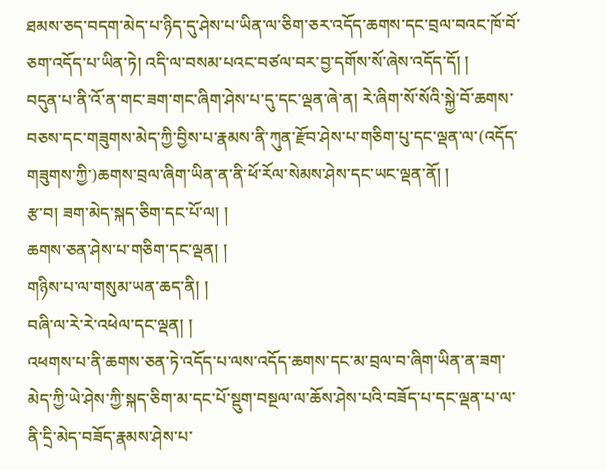ཐམས་ཅད་བདག་མེད་པ་ཉིད་དུ་ཤེས་པ་ཡིན་ལ་ཅིག་ཅར་འདོད་ཆགས་དང་བྲལ་བའང་ཁོ་བོ་ཅག་འདོད་པ་ཡིན་ཏེ། འདི་ལ་བསམ་པའང་བཙལ་བར་བྱ་དགོས་སོ་ཞེས་འདོད་དོ། །
བདུན་པ་ནི་འོ་ན་གང་ཟག་གང་ཞིག་ཤེས་པ་དུ་དང་ལྡན་ཞེ་ན། རེ་ཞིག་སོ་སོའི་སྐྱེ་བོ་ཆགས་བཅས་དང་གཟུགས་མེད་ཀྱི་བྱིས་པ་རྣམས་ནི་ཀུན་རྫོབ་ཤེས་པ་གཅིག་པུ་དང་ལྡན་ལ་(འདོད་གཟུགས་ཀྱི་)ཆགས་བྲལ་ཞིག་ཡིན་ན་ནི་ཕོ་རོལ་སེམས་ཤེས་དང་ཡང་ལྡན་ནོ། །
རྩ་བ། ཟག་མེད་སྐད་ཅིག་དང་པོ་ལ། །
ཆགས་ཅན་ཤེས་པ་གཅིག་དང་ལྡན། །
གཉིས་པ་ལ་གསུམ་ཡན་ཆད་ནི། །
བཞི་ལ་རེ་རེ་འཕེལ་དང་ལྡན། །
འཕགས་པ་ནི་ཆགས་ཅན་ཏེ་འདོད་པ་ལས་འདོད་ཆགས་དང་མ་བྲལ་བ་ཞིག་ཡིན་ན་ཟག་མེད་ཀྱི་ཡེ་ཤེས་ཀྱི་སྐད་ཅིག་མ་དང་པོ་སྡུག་བསྔལ་ལ་ཆོས་ཤེས་པའི་བཟོད་པ་དང་ལྡན་པ་ལ་ནི་དྲི་མེད་བཟོད་རྣམས་ཤེས་པ་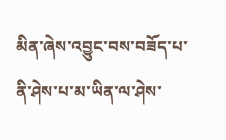མིན་ཞེས་འབྱུང་བས་བཟོད་པ་ནི་ཤེས་པ་མ་ཡིན་ལ་ཤེས་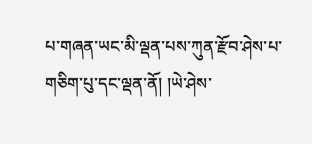པ་གཞན་ཡང་མི་ལྡན་པས་ཀུན་རྫོབ་ཤེས་པ་གཅིག་པུ་དང་ལྡན་ནོ། །ཡེ་ཤེས་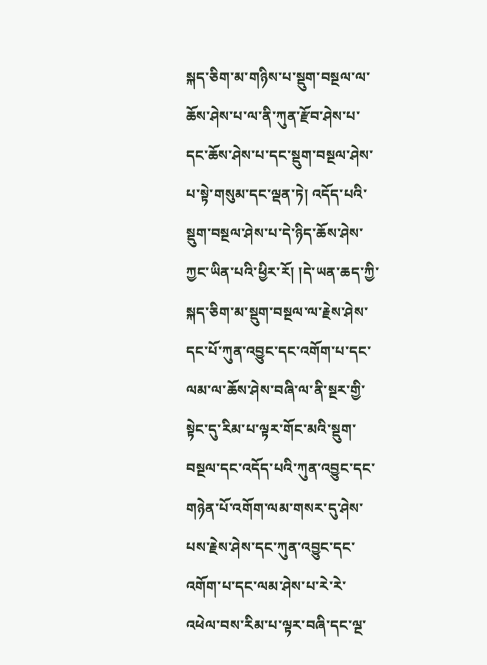སྐད་ཅིག་མ་གཉིས་པ་སྡུག་བསྔལ་ལ་ཆོས་ཤེས་པ་ལ་ནི་ཀུན་རྫོབ་ཤེས་པ་དང་ཆོས་ཤེས་པ་དང་སྡུག་བསྔལ་ཤེས་པ་སྟེ་གསུམ་དང་ལྡན་ཏེ། འདོད་པའི་སྡུག་བསྔལ་ཤེས་པ་དེ་ཉིད་ཆོས་ཤེས་ཀྱང་ཡིན་པའི་ཕྱིར་རོ། །དེ་ཡན་ཆད་ཀྱི་སྐད་ཅིག་མ་སྡུག་བསྔལ་ལ་རྗེས་ཤེས་དང་པོ་ཀུན་འབྱུང་དང་འགོག་པ་དང་ལམ་ལ་ཆོས་ཤེས་བཞི་ལ་ནི་སྔར་གྱི་སྟེང་དུ་རིམ་པ་ལྟར་གོང་མའི་སྡུག་བསྔལ་དང་འདོད་པའི་ཀུན་འབྱུང་དང་གཉེན་པོ་འགོག་ལམ་གསར་དུ་ཤེས་པས་རྗེས་ཤེས་དང་ཀུན་འབྱུང་དང་འགོག་པ་དང་ལམ་ཤེས་པ་རེ་རེ་འཕེལ་བས་རིམ་པ་ལྟར་བཞི་དང་ལྔ་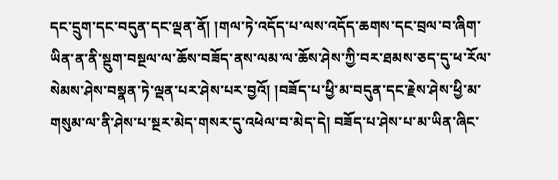དང་དྲུག་དང་བདུན་དང་ལྡན་ནོ། །གལ་ཏེ་འདོད་པ་ལས་འདོད་ཆགས་དང་བྲལ་བ་ཞིག་ཡིན་ན་ནི་སྡུག་བསྔལ་ལ་ཆོས་བཟོད་ནས་ལམ་ལ་ཆོས་ཤེས་ཀྱི་བར་ཐམས་ཅད་དུ་ཕ་རོལ་སེམས་ཤེས་བསྣན་ཏེ་ལྡན་པར་ཤེས་པར་བྱའོ། །བཟོད་པ་ཕྱི་མ་བདུན་དང་རྗེས་ཤེས་ཕྱི་མ་གསུམ་ལ་ནི་ཤེས་པ་སྔར་མེད་གསར་དུ་འཕེལ་བ་མེད་དེ། བཟོད་པ་ཤེས་པ་མ་ཡིན་ཞིང་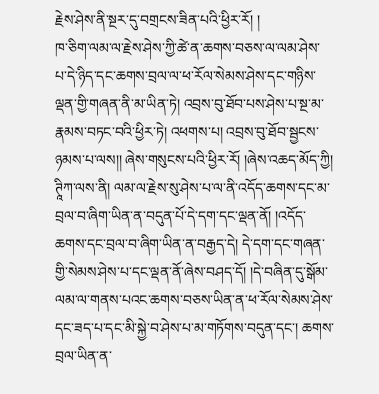རྗེས་ཤེས་ནི་སྔར་དུ་བགྲངས་ཟིན་པའི་ཕྱིར་རོ། །
ཁ་ཅིག་ལམ་ལ་རྗེས་ཤེས་ཀྱི་ཚེ་ན་ཆགས་བཅས་ལ་ལམ་ཤེས་པ་དེ་ཉིད་དང་ཆགས་བྲལ་ལ་ཕ་རོལ་སེམས་ཤེས་དང་གཉིས་ལྡན་གྱི་གཞན་ནི་མ་ཡིན་ཏེ། འབྲས་བུ་ཐོབ་པས་ཤེས་པ་སྔ་མ་རྣམས་བཏང་བའི་ཕྱིར་ཏེ། འཕགས་པ། འབྲས་བུ་ཐོབ་སྦྱངས་ཉམས་པ་ལས།། ཞེས་གསུངས་པའི་ཕྱིར་རོ། །ཞེས་འཆད་མོད་ཀྱི། ཊཱིཀ་ལས་ནི། ལམ་ལ་རྗེས་སུ་ཤེས་པ་ལ་ནི་འདོད་ཆགས་དང་མ་བྲལ་བ་ཞིག་ཡིན་ན་བདུན་པོ་དེ་དག་དང་ལྡན་ནོ། །འདོད་ཆགས་དང་བྲལ་བ་ཞིག་ཡིན་ན་བརྒྱད་དེ། དེ་དག་དང་གཞན་གྱི་སེམས་ཤེས་པ་དང་ལྡན་ནོ་ཞེས་བཤད་དོ། །དེ་བཞིན་དུ་སྒོམ་ལམ་ལ་གནས་པའང་ཆགས་བཅས་ཡིན་ན་ཕ་རོལ་སེམས་ཤེས་དང་ཟད་པ་དང་མི་སྐྱེ་བ་ཤེས་པ་མ་གཏོགས་བདུན་དང་། ཆགས་བྲལ་ཡིན་ན་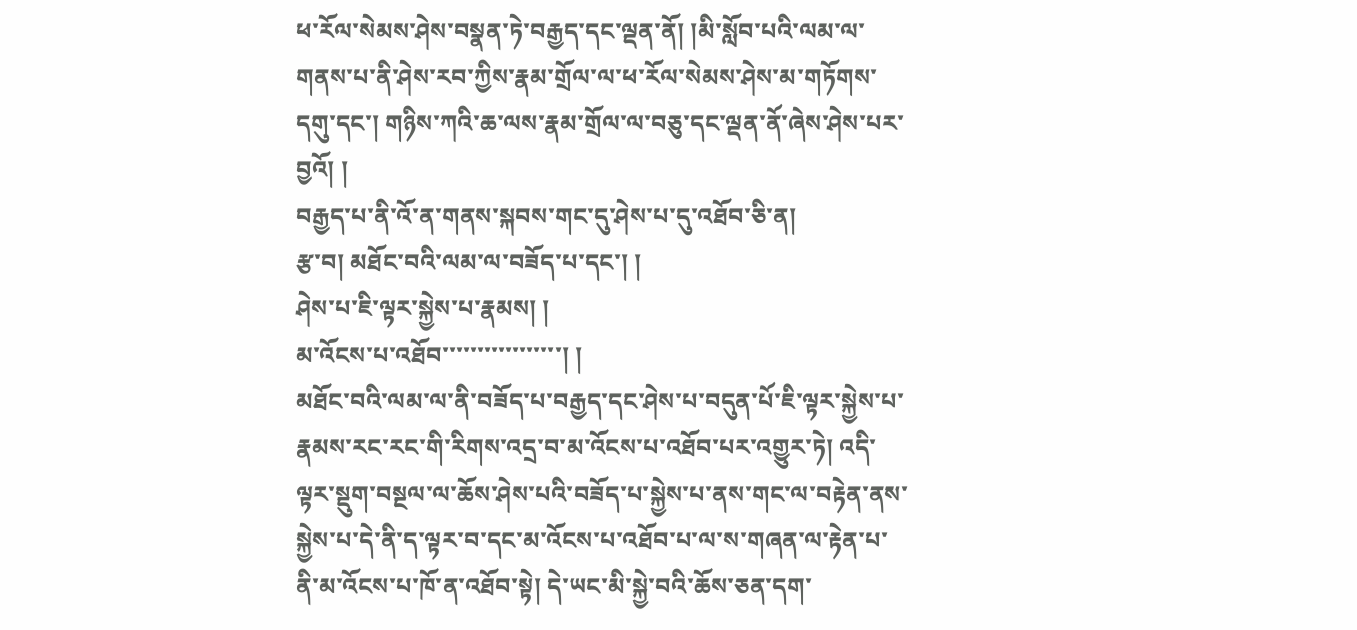ཕ་རོལ་སེམས་ཤེས་བསྣན་ཏེ་བརྒྱད་དང་ལྡན་ནོ། །མི་སློབ་པའི་ལམ་ལ་གནས་པ་ནི་ཤེས་རབ་ཀྱིས་རྣམ་གྲོལ་ལ་ཕ་རོལ་སེམས་ཤེས་མ་གཏོགས་དགུ་དང་། གཉིས་ཀའི་ཆ་ལས་རྣམ་གྲོལ་ལ་བཅུ་དང་ལྡན་ནོ་ཞེས་ཤེས་པར་བྱའོ། །
བརྒྱད་པ་ནི་འོ་ན་གནས་སྐབས་གང་དུ་ཤེས་པ་དུ་འཐོབ་ཅི་ན།
རྩ་བ། མཐོང་བའི་ལམ་ལ་བཟོད་པ་དང་། །
ཤེས་པ་ཇི་ལྟར་སྐྱེས་པ་རྣམས། །
མ་འོངས་པ་འཐོབ་་་་་་་་་་་་་་་་་། །
མཐོང་བའི་ལམ་ལ་ནི་བཟོད་པ་བརྒྱད་དང་ཤེས་པ་བདུན་པོ་ཇི་ལྟར་སྐྱེས་པ་རྣམས་རང་རང་གི་རིགས་འདྲ་བ་མ་འོངས་པ་འཐོབ་པར་འགྱུར་ཏེ། འདི་ལྟར་སྡུག་བསྔལ་ལ་ཆོས་ཤེས་པའི་བཟོད་པ་སྐྱེས་པ་ནས་གང་ལ་བརྟེན་ནས་སྐྱེས་པ་དེ་ནི་ད་ལྟར་བ་དང་མ་འོངས་པ་འཐོབ་པ་ལ་ས་གཞན་ལ་རྟེན་པ་ནི་མ་འོངས་པ་ཁོ་ན་འཐོབ་སྟེ། དེ་ཡང་མི་སྐྱེ་བའི་ཆོས་ཅན་དག་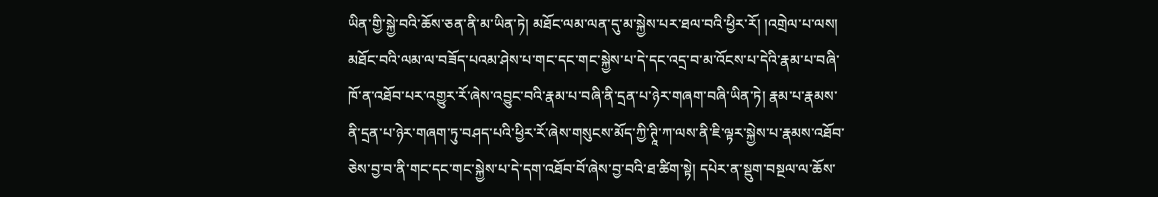ཡིན་གྱི་སྐྱེ་བའི་ཆོས་ཅན་ནི་མ་ཡིན་ཏེ། མཐོང་ལམ་ལན་དུ་མ་སྐྱེས་པར་ཐལ་བའི་ཕྱིར་རོ། །འགྲེལ་པ་ལས། མཐོང་བའི་ལམ་ལ་བཟོད་པའམ་ཤེས་པ་གང་དང་གང་སྐྱེས་པ་དེ་དང་འདྲ་བ་མ་འོངས་པ་དེའི་རྣམ་པ་བཞི་ཁོ་ན་འཐོབ་པར་འགྱུར་རོ་ཞེས་འབྱུང་བའི་རྣམ་པ་བཞི་ནི་དྲན་པ་ཉེར་གཞག་བཞི་ཡིན་ཏེ། རྣམ་པ་རྣམས་ནི་དྲན་པ་ཉེར་གཞག་ཏུ་བཤད་པའི་ཕྱིར་རོ་ཞེས་གསུངས་མོད་ཀྱི་ཊཱི་ཀ་ལས་ནི་ཇི་ལྟར་སྐྱེས་པ་རྣམས་འཐོབ་ཅེས་བྱ་བ་ནི་གང་དང་གང་སྐྱེས་པ་དེ་དག་འཐོབ་བོ་ཞེས་བྱ་བའི་ཐ་ཚིག་སྟེ། དཔེར་ན་སྡུག་བསྔལ་ལ་ཆོས་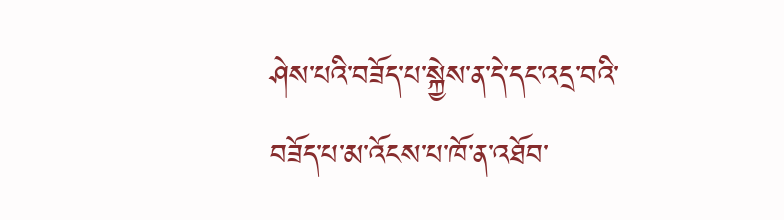ཤེས་པའི་བཟོད་པ་སྐྱེས་ན་དེ་དང་འདྲ་བའི་བཟོད་པ་མ་འོངས་པ་ཁོ་ན་འཐོབ་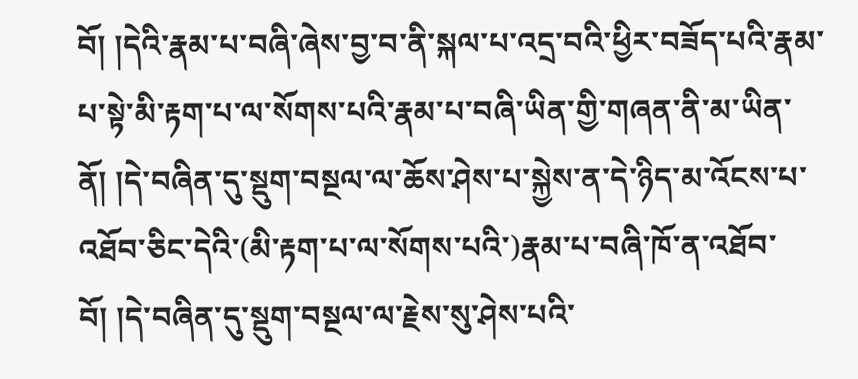བོ། །དེའི་རྣམ་པ་བཞི་ཞེས་བྱ་བ་ནི་སྐལ་པ་འདྲ་བའི་ཕྱིར་བཟོད་པའི་རྣམ་པ་སྟེ་མི་རྟག་པ་ལ་སོགས་པའི་རྣམ་པ་བཞི་ཡིན་གྱི་གཞན་ནི་མ་ཡིན་ནོ། །དེ་བཞིན་དུ་སྡུག་བསྔལ་ལ་ཆོས་ཤེས་པ་སྐྱེས་ན་དེ་ཉིད་མ་འོངས་པ་འཐོབ་ཅིང་དེའི་(མི་རྟག་པ་ལ་སོགས་པའི་)རྣམ་པ་བཞི་ཁོ་ན་འཐོབ་བོ། །དེ་བཞིན་དུ་སྡུག་བསྔལ་ལ་རྗེས་སུ་ཤེས་པའི་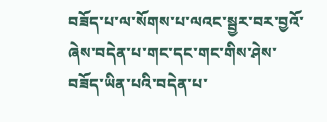བཟོད་པ་ལ་སོགས་པ་ལའང་སྦྱར་བར་བྱའོ་ཞེས་བདེན་པ་གང་དང་གང་གིས་ཤེས་བཟོད་ཡིན་པའི་བདེན་པ་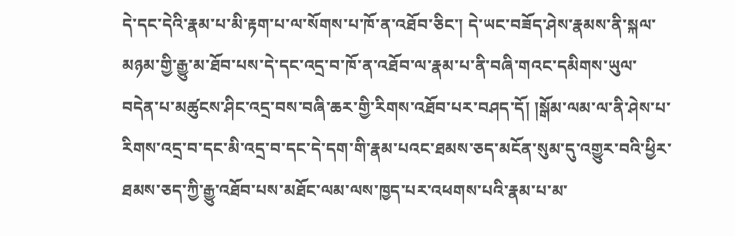དེ་དང་དེའི་རྣམ་པ་མི་རྟག་པ་ལ་སོགས་པ་ཁོ་ན་འཐོབ་ཅིང་། དེ་ཡང་བཟོད་ཤེས་རྣམས་ནི་སྐལ་མཉམ་གྱི་རྒྱུ་མ་ཐོབ་པས་དེ་དང་འདྲ་བ་ཁོ་ན་འཐོབ་ལ་རྣམ་པ་ནི་བཞི་གའང་དམིགས་ཡུལ་བདེན་པ་མཚུངས་ཤིང་འདྲ་བས་བཞི་ཆར་གྱི་རིགས་འཐོབ་པར་བཤད་དོ། །སྒོམ་ལམ་ལ་ནི་ཤེས་པ་རིགས་འདྲ་བ་དང་མི་འདྲ་བ་དང་དེ་དག་གི་རྣམ་པའང་ཐམས་ཅད་མངོན་སུམ་དུ་འགྱུར་བའི་ཕྱིར་ཐམས་ཅད་ཀྱི་རྒྱུ་འཐོབ་པས་མཐོང་ལམ་ལས་ཁྱད་པར་འཕགས་པའི་རྣམ་པ་མ་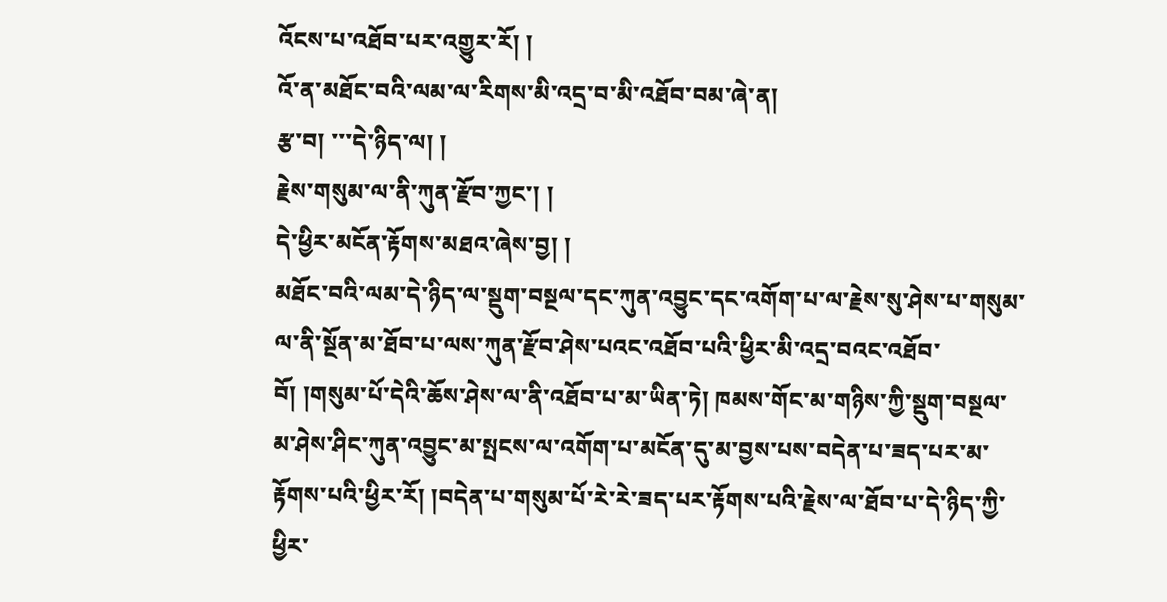འོངས་པ་འཐོབ་པར་འགྱུར་རོ། །
འོ་ན་མཐོང་བའི་ལམ་ལ་རིགས་མི་འདྲ་བ་མི་འཐོབ་བམ་ཞེ་ན།
རྩ་བ། ་་་དེ་ཉིད་ལ། །
རྗེས་གསུམ་ལ་ནི་ཀུན་རྫོབ་ཀྱང་། །
དེ་ཕྱིར་མངོན་རྟོགས་མཐའ་ཞེས་བྱ། །
མཐོང་བའི་ལམ་དེ་ཉིད་ལ་སྡུག་བསྔལ་དང་ཀུན་འབྱུང་དང་འགོག་པ་ལ་རྗེས་སུ་ཤེས་པ་གསུམ་ལ་ནི་སྔོན་མ་ཐོབ་པ་ལས་ཀུན་རྫོབ་ཤེས་པའང་འཐོབ་པའི་ཕྱིར་མི་འདྲ་བའང་འཐོབ་བོ། །གསུམ་པོ་དེའི་ཆོས་ཤེས་ལ་ནི་འཐོབ་པ་མ་ཡིན་ཏེ། ཁམས་གོང་མ་གཉིས་ཀྱི་སྡུག་བསྔལ་མ་ཤེས་ཤིང་ཀུན་འབྱུང་མ་སྤངས་ལ་འགོག་པ་མངོན་དུ་མ་བྱས་པས་བདེན་པ་ཟད་པར་མ་རྟོགས་པའི་ཕྱིར་རོ། །བདེན་པ་གསུམ་པོ་རེ་རེ་ཟད་པར་རྟོགས་པའི་རྗེས་ལ་ཐོབ་པ་དེ་ཉིད་ཀྱི་ཕྱིར་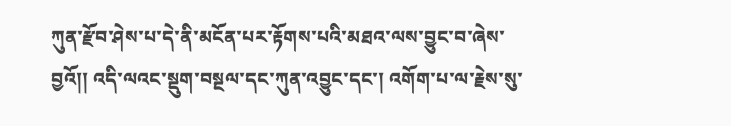ཀུན་རྫོབ་ཤེས་པ་དེ་ནི་མངོན་པར་རྟོགས་པའི་མཐའ་ལས་བྱུང་བ་ཞེས་བྱའོ།། འདི་ལའང་སྡུག་བསྔལ་དང་ཀུན་འབྱུང་དང་། འགོག་པ་ལ་རྗེས་སུ་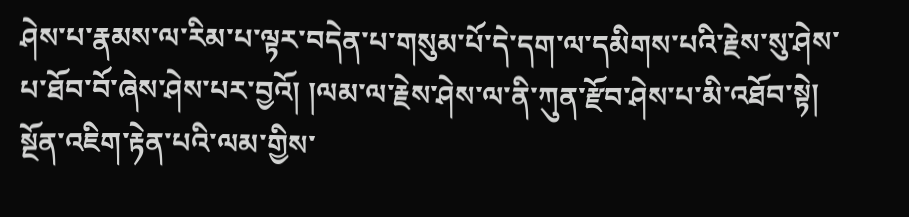ཤེས་པ་རྣམས་ལ་རིམ་པ་ལྟར་བདེན་པ་གསུམ་པོ་དེ་དག་ལ་དམིགས་པའི་རྗེས་སུ་ཤེས་པ་ཐོབ་བོ་ཞེས་ཤེས་པར་བྱའོ། །ལམ་ལ་རྗེས་ཤེས་ལ་ནི་ཀུན་རྫོབ་ཤེས་པ་མི་འཐོབ་སྟེ། སྔོན་འཇིག་རྟེན་པའི་ལམ་གྱིས་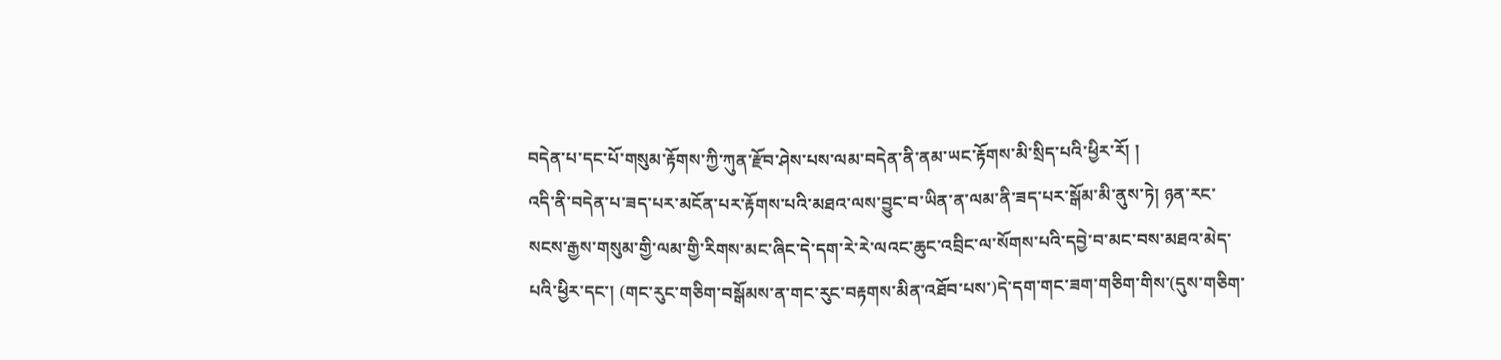བདེན་པ་དང་པོ་གསུམ་རྟོགས་ཀྱི་ཀུན་རྫོབ་ཤེས་པས་ལམ་བདེན་ནི་ནམ་ཡང་རྟོགས་མི་སྲིད་པའི་ཕྱིར་རོ། །
འདི་ནི་བདེན་པ་ཟད་པར་མངོན་པར་རྟོགས་པའི་མཐའ་ལས་བྱུང་བ་ཡིན་ན་ལམ་ནི་ཟད་པར་སྒོམ་མི་ནུས་ཏེ། ཉན་རང་སངས་རྒྱས་གསུམ་གྱི་ལམ་གྱི་རིགས་མང་ཞིང་དེ་དག་རེ་རེ་ལའང་ཆུང་འབྲིང་ལ་སོགས་པའི་དབྱེ་བ་མང་བས་མཐའ་མེད་པའི་ཕྱིར་དང་། (གང་རུང་གཅིག་བསྒོམས་ན་གང་རུང་བརྟགས་མིན་འཐོབ་པས་)དེ་དག་གང་ཟག་གཅིག་གིས་(དུས་གཅིག་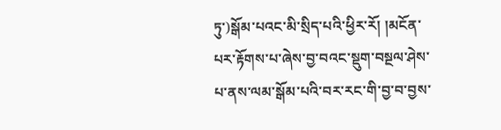ཏུ་)སྒོམ་པའང་མི་སྲིད་པའི་ཕྱིར་རོ། །མངོན་པར་རྟོགས་པ་ཞེས་བྱ་བའང་སྡུག་བསྔལ་ཤེས་པ་ནས་ལམ་སྒོམ་པའི་བར་རང་གི་བྱ་བ་བྱས་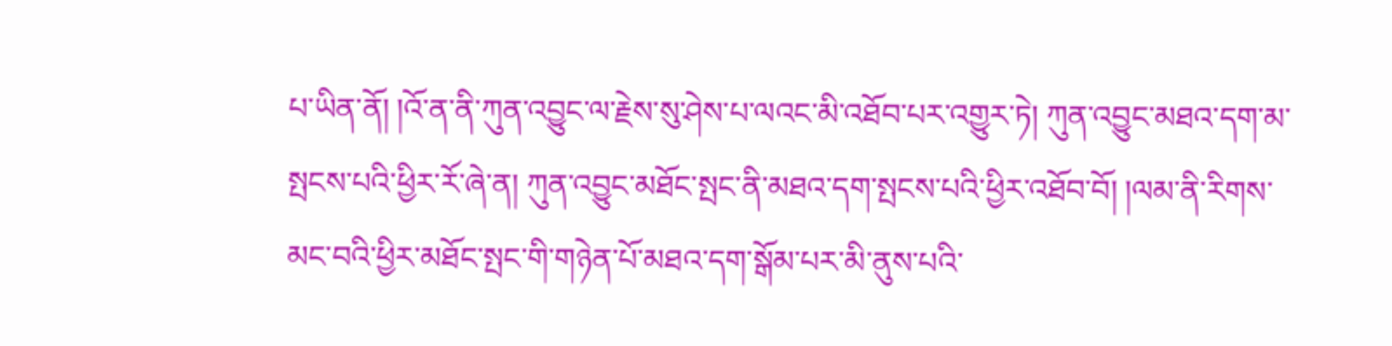པ་ཡིན་ནོ། །འོ་ན་ནི་ཀུན་འབྱུང་ལ་རྗེས་སུ་ཤེས་པ་ལའང་མི་འཐོབ་པར་འགྱུར་ཏེ། ཀུན་འབྱུང་མཐའ་དག་མ་སྤངས་པའི་ཕྱིར་རོ་ཞེ་ན། ཀུན་འབྱུང་མཐོང་སྤང་ནི་མཐའ་དག་སྤངས་པའི་ཕྱིར་འཐོབ་བོ། །ལམ་ནི་རིགས་མང་བའི་ཕྱིར་མཐོང་སྤང་གི་གཉེན་པོ་མཐའ་དག་སྒོམ་པར་མི་ནུས་པའི་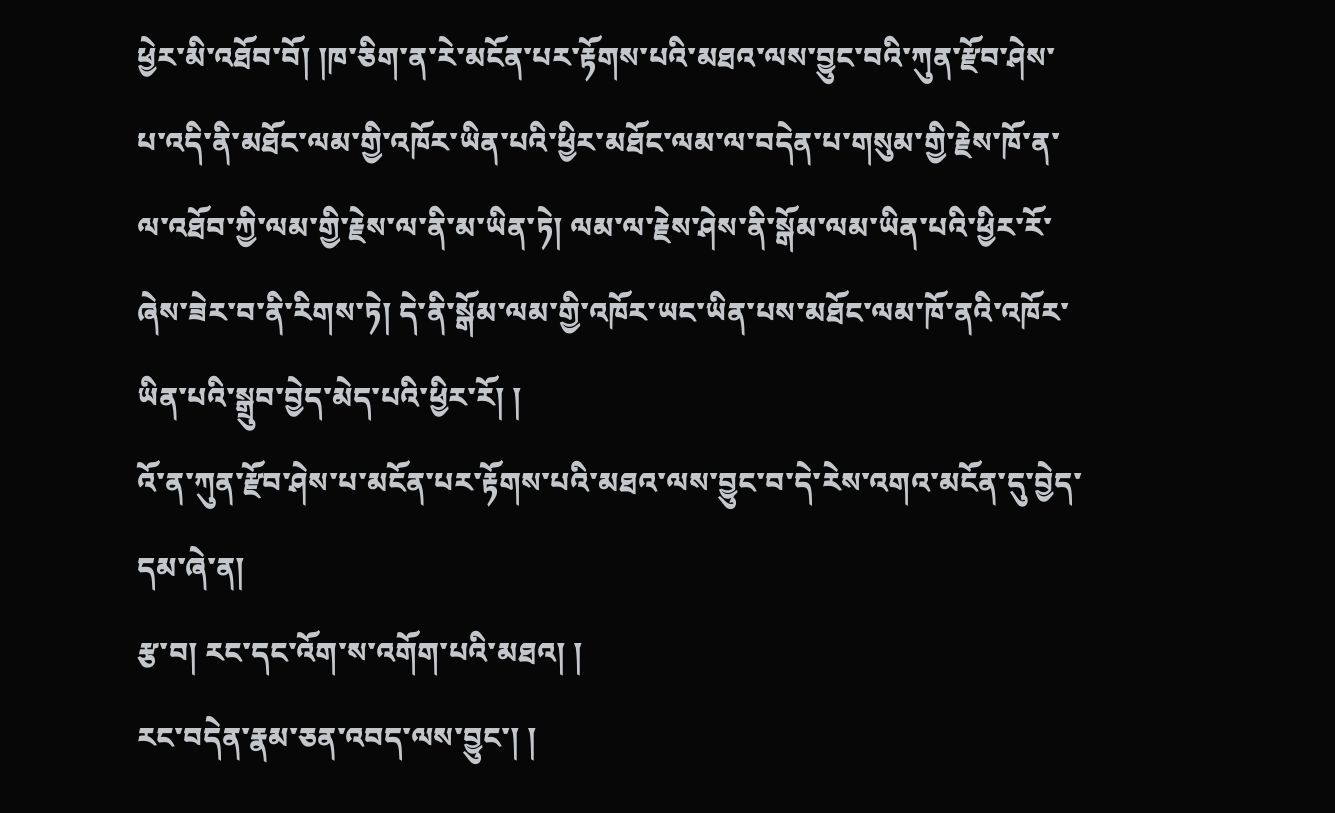ཕྱེར་མི་འཐོབ་བོ། །ཁ་ཅིག་ན་རེ་མངོན་པར་རྟོགས་པའི་མཐའ་ལས་བྱུང་བའི་ཀུན་རྫོབ་ཤེས་པ་འདི་ནི་མཐོང་ལམ་གྱི་འཁོར་ཡིན་པའི་ཕྱིར་མཐོང་ལམ་ལ་བདེན་པ་གསུམ་གྱི་རྗེས་ཁོ་ན་ལ་འཐོབ་ཀྱི་ལམ་གྱི་རྗེས་ལ་ནི་མ་ཡིན་ཏེ། ལམ་ལ་རྗེས་ཤེས་ནི་སྒོམ་ལམ་ཡིན་པའི་ཕྱིར་རོ་ཞེས་ཟེར་བ་ནི་རིགས་ཏེ། དེ་ནི་སྒོམ་ལམ་གྱི་འཁོར་ཡང་ཡིན་པས་མཐོང་ལམ་ཁོ་ནའི་འཁོར་ཡིན་པའི་སྒྲུབ་བྱེད་མེད་པའི་ཕྱིར་རོ། །
འོ་ན་ཀུན་རྫོབ་ཤེས་པ་མངོན་པར་རྟོགས་པའི་མཐའ་ལས་བྱུང་བ་དེ་རེས་འགའ་མངོན་དུ་བྱེད་དམ་ཞེ་ན།
རྩ་བ། རང་དང་འོག་ས་འགོག་པའི་མཐའ། །
རང་བདེན་རྣམ་ཅན་འབད་ལས་བྱུང་། །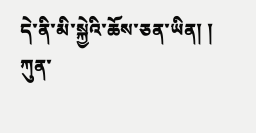དེ་ནི་མི་སྐྱེའི་ཆོས་ཅན་ཡིན། །
ཀུན་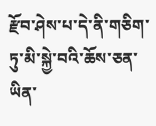རྫོབ་ཤེས་པ་དེ་ནི་གཅིག་ཏུ་མི་སྐྱེ་བའི་ཆོས་ཅན་ཡིན་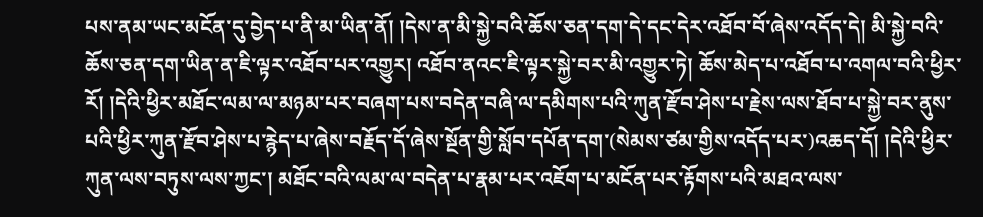པས་ནམ་ཡང་མངོན་དུ་བྱེད་པ་ནི་མ་ཡིན་ནོ། །དེས་ན་མི་སྐྱེ་བའི་ཆོས་ཅན་དག་དེ་དང་དེར་འཐོབ་བོ་ཞེས་འདོད་དེ། མི་སྐྱེ་བའི་ཆོས་ཅན་དག་ཡིན་ན་ཇི་ལྟར་འཐོབ་པར་འགྱུར། འཐོབ་ནའང་ཇི་ལྟར་སྐྱེ་བར་མི་འགྱུར་ཏེ། ཆོས་མེད་པ་འཐོབ་པ་འགལ་བའི་ཕྱིར་རོ། །དེའི་ཕྱིར་མཐོང་ལམ་ལ་མཉམ་པར་བཞག་པས་བདེན་བཞི་ལ་དམིགས་པའི་ཀུན་རྫོབ་ཤེས་པ་རྗེས་ལས་ཐོབ་པ་སྐྱེ་བར་ནུས་པའི་ཕྱིར་ཀུན་རྫོབ་ཤེས་པ་རྙེད་པ་ཞེས་བརྗོད་དོ་ཞེས་སྔོན་གྱི་སློབ་དཔོན་དག་(སེམས་ཙམ་གྱིས་འདོད་པར་)འཆད་དོ། །དེའི་ཕྱིར་ཀུན་ལས་བཏུས་ལས་ཀྱང་། མཐོང་བའི་ལམ་ལ་བདེན་པ་རྣམ་པར་འཇོག་པ་མངོན་པར་རྟོགས་པའི་མཐའ་ལས་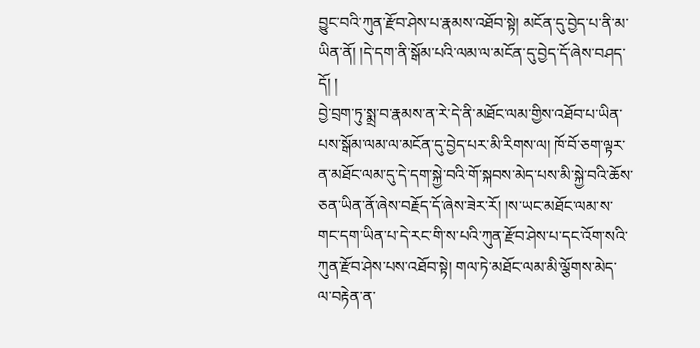བྱུང་བའི་ཀུན་རྫོབ་ཤེས་པ་རྣམས་འཐོབ་སྟེ། མངོན་དུ་བྱེད་པ་ནི་མ་ཡིན་ནོ། །དེ་དག་ནི་སྒོམ་པའི་ལམ་ལ་མངོན་དུ་བྱེད་དོ་ཞེས་བཤད་དོ། །
བྱེ་བྲག་ཏུ་སྨྲ་བ་རྣམས་ན་རེ་དེ་ནི་མཐོང་ལམ་གྱིས་འཐོབ་པ་ཡིན་པས་སྒོམ་ལམ་ལ་མངོན་དུ་བྱེད་པར་མི་རིགས་ལ། ཁོ་བོ་ཅག་ལྟར་ན་མཐོང་ལམ་དུ་དེ་དག་སྐྱེ་བའི་གོ་སྐབས་མེད་པས་མི་སྐྱེ་བའི་ཆོས་ཅན་ཡིན་ནོ་ཞེས་བརྗོད་དོ་ཞེས་ཟེར་རོ། །ས་ཡང་མཐོང་ལམ་ས་གང་དག་ཡིན་པ་དེ་རང་གི་ས་པའི་ཀུན་རྫོབ་ཤེས་པ་དང་འོག་སའི་ཀུན་རྫོབ་ཤེས་པས་འཐོབ་སྟེ། གལ་ཏེ་མཐོང་ལམ་མི་ལྕོགས་མེད་ལ་བརྟེན་ན་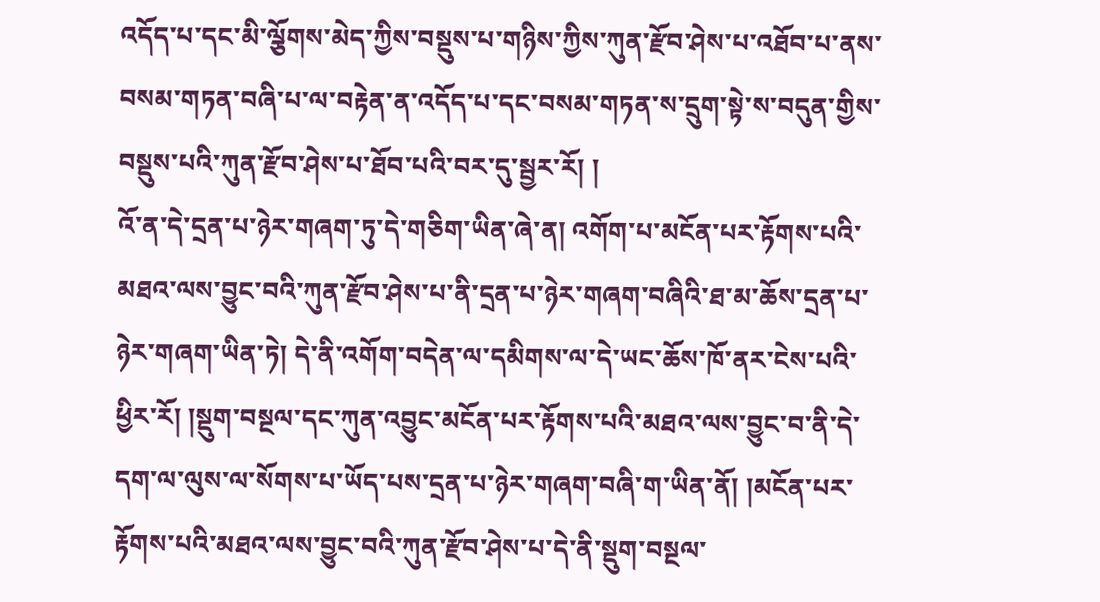འདོད་པ་དང་མི་ལྕོགས་མེད་ཀྱིས་བསྡུས་པ་གཉིས་ཀྱིས་ཀུན་རྫོབ་ཤེས་པ་འཐོབ་པ་ནས་བསམ་གཏན་བཞི་པ་ལ་བརྟེན་ན་འདོད་པ་དང་བསམ་གཏན་ས་དྲུག་སྟེ་ས་བདུན་གྱིས་བསྡུས་པའི་ཀུན་རྫོབ་ཤེས་པ་ཐོབ་པའི་བར་དུ་སྦྱར་རོ། །
འོ་ན་དེ་དྲན་པ་ཉེར་གཞག་ཏུ་དེ་གཅིག་ཡིན་ཞེ་ན། འགོག་པ་མངོན་པར་རྟོགས་པའི་མཐའ་ལས་བྱུང་བའི་ཀུན་རྫོབ་ཤེས་པ་ནི་དྲན་པ་ཉེར་གཞག་བཞིའི་ཐ་མ་ཆོས་དྲན་པ་ཉེར་གཞག་ཡིན་ཏེ། དེ་ནི་འགོག་བདེན་ལ་དམིགས་ལ་དེ་ཡང་ཆོས་ཁོ་ནར་ངེས་པའི་ཕྱིར་རོ། །སྡུག་བསྔལ་དང་ཀུན་འབྱུང་མངོན་པར་རྟོགས་པའི་མཐའ་ལས་བྱུང་བ་ནི་དེ་དག་ལ་ལུས་ལ་སོགས་པ་ཡོད་པས་དྲན་པ་ཉེར་གཞག་བཞི་ག་ཡིན་ནོ། །མངོན་པར་རྟོགས་པའི་མཐའ་ལས་བྱུང་བའི་ཀུན་རྫོབ་ཤེས་པ་དེ་ནི་སྡུག་བསྔལ་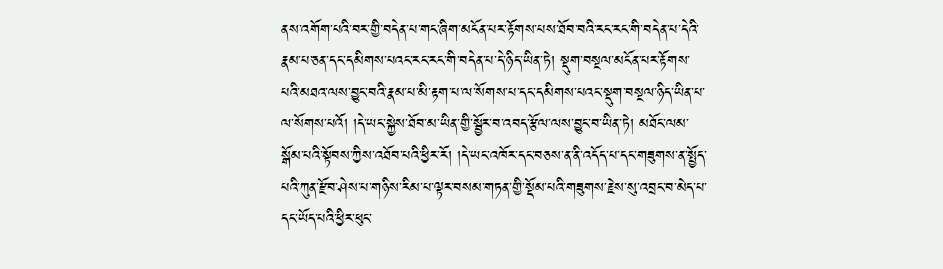ནས་འགོག་པའི་བར་གྱི་བདེན་པ་གང་ཞིག་མངོན་པར་རྟོགས་པས་ཐོབ་བའི་རང་རང་གི་བདེན་པ་དེའི་རྣམ་པ་ཅན་དང་དམིགས་པའང་རང་རང་གི་བདེན་པ་དེ་ཉིད་ཡིན་ཏེ། སྡུག་བསྔལ་མངོན་པར་རྟོགས་པའི་མཐའ་ལས་བྱུང་བའི་རྣམ་པ་མི་རྟག་པ་ལ་སོགས་པ་དང་དམིགས་པའང་སྡུག་བསྔལ་ཉིད་ཡིན་པ་ལ་སོགས་པའོ། །དེ་ཡང་སྐྱེས་ཐོབ་མ་ཡིན་གྱི་སྦྱོར་བ་འབད་རྩོལ་ལས་བྱུང་བ་ཡིན་ཏེ། མཐོང་ལམ་སྒོམ་པའི་སྟོབས་ཀྱིས་འཐོབ་པའི་ཕྱིར་རོ། །དེ་ཡང་འཁོར་དང་བཅས་ན་ནི་འདོད་པ་དང་གཟུགས་ན་སྤྱོད་པའི་ཀུན་རྫོབ་ཤེས་པ་གཉིས་རིམ་པ་ལྟར་བསམ་གཏན་གྱི་སྡོམ་པའི་གཟུགས་རྗེས་སུ་འབྲང་བ་མེད་པ་དང་ཡོད་པའི་ཕྱིར་ཕུང་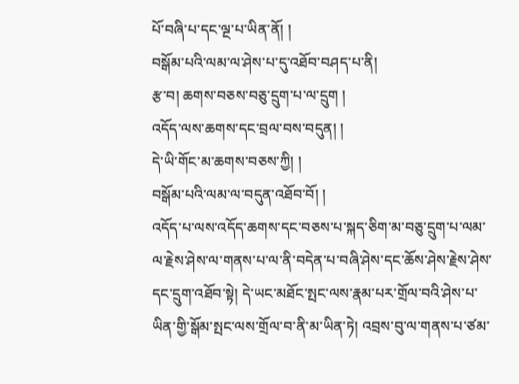པོ་བཞི་པ་དང་ལྔ་པ་ཡིན་ནོ། །
བསྒོམ་པའི་ལམ་ལ་ཤེས་པ་དུ་འཐོབ་བཤད་པ་ནི།
རྩ་བ། ཆགས་བཅས་བཅུ་དྲུག་པ་ལ་དྲུག །
འདོད་ལས་ཆགས་དང་བྲལ་བས་བདུན། །
དེ་ཡི་གོང་མ་ཆགས་བཅས་ཀྱི། །
བསྒོམ་པའི་ལམ་ལ་བདུན་འཐོབ་བོ། །
འདོད་པ་ལས་འདོད་ཆགས་དང་བཅས་པ་སྐད་ཅིག་མ་བཅུ་དྲུག་པ་ལམ་ལ་རྗེས་ཤེས་ལ་གནས་པ་ལ་ནི་བདེན་པ་བཞི་ཤེས་དང་ཆོས་ཤེས་རྗེས་ཤེས་དང་དྲུག་འཐོབ་སྟེ། དེ་ཡང་མཐོང་སྤང་ལས་རྣམ་པར་གྲོལ་བའི་ཤེས་པ་ཡིན་གྱི་སྒོམ་སྤང་ལས་གྲོལ་བ་ནི་མ་ཡིན་ཏེ། འབྲས་བུ་ལ་གནས་པ་ཙམ་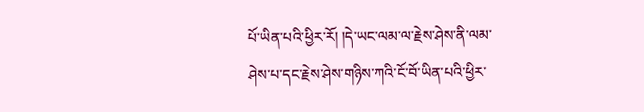པོ་ཡིན་པའི་ཕྱིར་རོ། །དེ་ཡང་ལམ་ལ་རྗེས་ཤེས་ནི་ལམ་ཤེས་པ་དང་རྗེས་ཤེས་གཉིས་ཀའི་ངོ་བོ་ཡིན་པའི་ཕྱིར་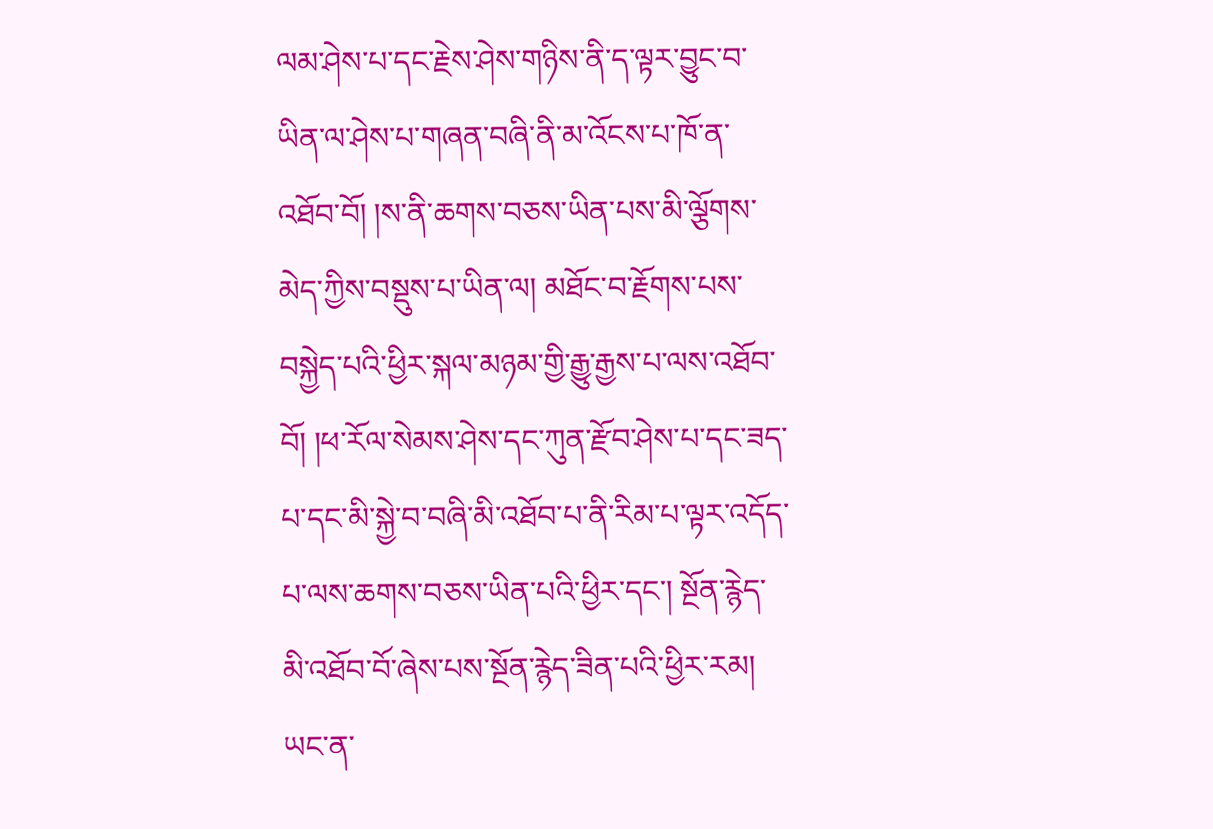ལམ་ཤེས་པ་དང་རྗེས་ཤེས་གཉིས་ནི་ད་ལྟར་བྱུང་བ་ཡིན་ལ་ཤེས་པ་གཞན་བཞི་ནི་མ་འོངས་པ་ཁོ་ན་འཐོབ་བོ། །ས་ནི་ཆགས་བཅས་ཡིན་པས་མི་ལྕོགས་མེད་ཀྱིས་བསྡུས་པ་ཡིན་ལ། མཐོང་བ་རྗོགས་པས་བསྐྱེད་པའི་ཕྱིར་སྐལ་མཉམ་གྱི་རྒྱུ་རྒྱས་པ་ལས་འཐོབ་བོ། །ཕ་རོལ་སེམས་ཤེས་དང་ཀུན་རྫོབ་ཤེས་པ་དང་ཟད་པ་དང་མི་སྐྱེ་བ་བཞི་མི་འཐོབ་པ་ནི་རིམ་པ་ལྟར་འདོད་པ་ལས་ཆགས་བཅས་ཡིན་པའི་ཕྱིར་དང་། སྔོན་རྙེད་མི་འཐོབ་བོ་ཞེས་པས་སྔོན་རྙེད་ཟིན་པའི་ཕྱིར་རམ། ཡང་ན་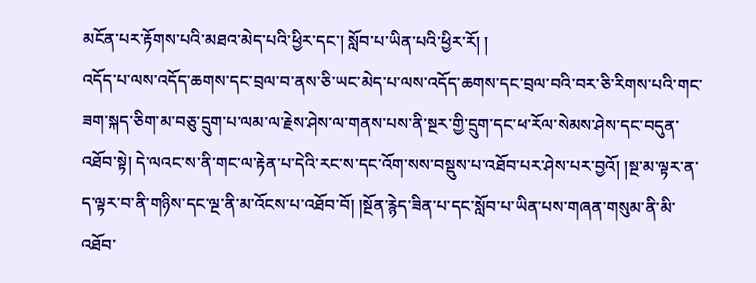མངོན་པར་རྟོགས་པའི་མཐའ་མེད་པའི་ཕྱིར་དང་། སློབ་པ་ཡིན་པའི་ཕྱིར་རོ། །
འདོད་པ་ལས་འདོད་ཆགས་དང་བྲལ་བ་ནས་ཅི་ཡང་མེད་པ་ལས་འདོད་ཆགས་དང་བྲལ་བའི་བར་ཅི་རིགས་པའི་གང་ཟག་སྐད་ཅིག་མ་བཅུ་དྲུག་པ་ལམ་ལ་རྗེས་ཤེས་ལ་གནས་པས་ནི་སྔར་གྱི་དྲུག་དང་ཕ་རོལ་སེམས་ཤེས་དང་བདུན་འཐོབ་སྟེ། དེ་ལའང་ས་ནི་གང་ལ་རྟེན་པ་དེའི་རང་ས་དང་འོག་སས་བསྡུས་པ་འཐོབ་པར་ཤེས་པར་བྱའོ། །སྔ་མ་ལྟར་ན་ད་ལྟར་བ་ནི་གཉིས་དང་ལྔ་ནི་མ་འོངས་པ་འཐོབ་བོ། །སྔོན་རྙེད་ཟིན་པ་དང་སློབ་པ་ཡིན་པས་གཞན་གསུམ་ནི་མི་འཐོབ་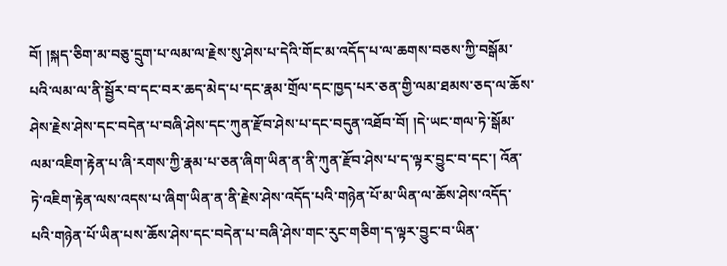བོ། །སྐད་ཅིག་མ་བཅུ་དྲུག་པ་ལམ་ལ་རྗེས་སུ་ཤེས་པ་དེའི་གོང་མ་འདོད་པ་ལ་ཆགས་བཅས་ཀྱི་བསྒོམ་པའི་ལམ་ལ་ནི་སྦྱོར་བ་དང་བར་ཆད་མེད་པ་དང་རྣམ་གྲོལ་དང་ཁྱད་པར་ཅན་གྱི་ལམ་ཐམས་ཅད་ལ་ཆོས་ཤེས་རྗེས་ཤེས་དང་བདེན་པ་བཞི་ཤེས་དང་ཀུན་རྫོབ་ཤེས་པ་དང་བདུན་འཐོབ་བོ། །དེ་ཡང་གལ་ཏེ་སྒོམ་ལམ་འཇིག་རྟེན་པ་ཞི་རགས་ཀྱི་རྣམ་པ་ཅན་ཞིག་ཡིན་ན་ནི་ཀུན་རྫོབ་ཤེས་པ་ད་ལྟར་བྱུང་བ་དང་། འོན་ཏེ་འཇིག་རྟེན་ལས་འདས་པ་ཞིག་ཡིན་ན་ནི་རྗེས་ཤེས་འདོད་པའི་གཉེན་པོ་མ་ཡིན་ལ་ཆོས་ཤེས་འདོད་པའི་གཉེན་པོ་ཡིན་པས་ཆོས་ཤེས་དང་བདེན་པ་བཞི་ཤེས་གང་རུང་གཅིག་ད་ལྟར་བྱུང་བ་ཡིན་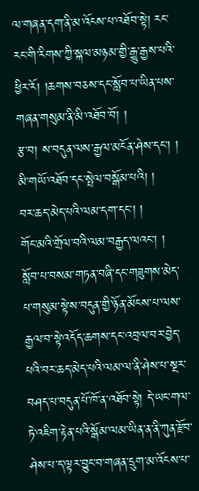ལ་གཞན་དག་ནི་མ་འོངས་པ་འཐོབ་སྟེ། རང་རང་གི་རིགས་ཀྱི་སྐལ་མཉམ་གྱི་རྒྱུ་རྒྱས་པའི་ཕྱིར་རོ། །ཆགས་བཅས་དང་སློབ་པ་ཡིན་པས་གཞན་གསུམ་ནི་མི་འཐོབ་བོ། །
རྩ་བ། ས་བདུན་ལས་རྒྱལ་མངོན་ཤེས་དང་། །
མི་གཡོ་འཐོབ་དང་སྤེལ་བསྒོམ་པའི། །
བར་ཆད་མེད་པའི་ལམ་དག་དང་། །
གོང་མའི་གྲོལ་བའི་ལམ་བརྒྱད་ལའང་། །
སློབ་པ་བསམ་གཏན་བཞི་དང་གཟུགས་མེད་པ་གསུམ་སྟེ་ས་བདུན་གྱི་ཉོན་མོངས་པ་ལས་རྒྱལ་བ་སྟེ་འདོད་ཆགས་དང་འབྲལ་བར་བྱེད་པའི་བར་ཆད་མེད་པའི་ལམ་ལ་ནི་ཤེས་པ་སྔར་བཤད་པ་བདུན་པོ་ཁོ་ན་འཐོབ་སྟེ། དེ་ཡང་གལ་ཏེ་འཇིག་རྟེན་པའི་སྒོམ་ལམ་ཡིན་ན་ནི་ཀུན་རྫོབ་ཤེས་པ་ད་ལྟར་བྱུང་བ་གཞན་དྲུག་མ་འོངས་པ་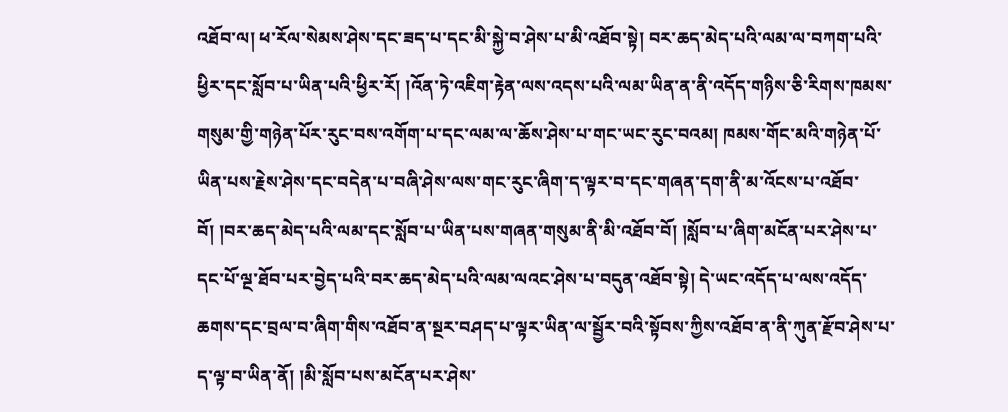འཐོབ་ལ། ཕ་རོལ་སེམས་ཤེས་དང་ཟད་པ་དང་མི་སྐྱེ་བ་ཤེས་པ་མི་འཐོབ་སྟེ། བར་ཆད་མེད་པའི་ལམ་ལ་བཀག་པའི་ཕྱིར་དང་སློབ་པ་ཡིན་པའི་ཕྱིར་རོ། །འོན་ཏེ་འཇིག་རྟེན་ལས་འདས་པའི་ལམ་ཡིན་ན་ནི་འདོད་གཉིས་ཅི་རིགས་ཁམས་གསུམ་གྱི་གཉེན་པོར་རུང་བས་འགོག་པ་དང་ལམ་ལ་ཆོས་ཤེས་པ་གང་ཡང་རུང་བའམ། ཁམས་གོང་མའི་གཉེན་པོ་ཡིན་པས་རྗེས་ཤེས་དང་བདེན་པ་བཞི་ཤེས་ལས་གང་རུང་ཞིག་ད་ལྟར་བ་དང་གཞན་དག་ནི་མ་འོངས་པ་འཐོབ་བོ། །བར་ཆད་མེད་པའི་ལམ་དང་སློབ་པ་ཡིན་པས་གཞན་གསུམ་ནི་མི་འཐོབ་བོ། །སློབ་པ་ཞིག་མངོན་པར་ཤེས་པ་དང་པོ་ལྔ་ཐོབ་པར་བྱེད་པའི་བར་ཆད་མེད་པའི་ལམ་ལའང་ཤེས་པ་བདུན་འཐོབ་སྟེ། དེ་ཡང་འདོད་པ་ལས་འདོད་ཆགས་དང་བྲལ་བ་ཞིག་གིས་འཐོབ་ན་སྔར་བཤད་པ་ལྟར་ཡིན་ལ་སྦྱོར་བའི་སྟོབས་ཀྱིས་འཐོབ་ན་ནི་ཀུན་རྫོབ་ཤེས་པ་ད་ལྟ་བ་ཡིན་ནོ། །མི་སློབ་པས་མངོན་པར་ཤེས་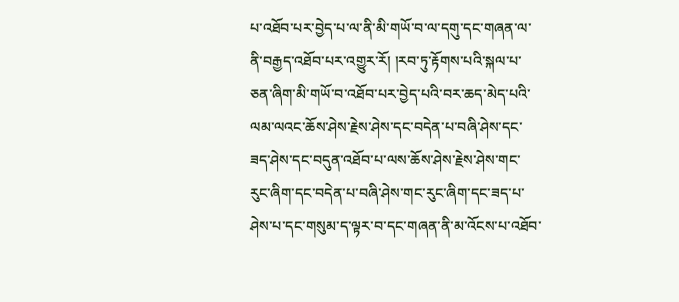པ་འཐོབ་པར་བྱེད་པ་ལ་ནི་མི་གཡོ་བ་ལ་དགུ་དང་གཞན་ལ་ནི་བརྒྱད་འཐོབ་པར་འགྱུར་རོ། །རབ་ཏུ་རྟོགས་པའི་སྐལ་པ་ཅན་ཞིག་མི་གཡོ་བ་འཐོབ་པར་བྱེད་པའི་བར་ཆད་མེད་པའི་ལམ་ལའང་ཆོས་ཤེས་རྗེས་ཤེས་དང་བདེན་པ་བཞི་ཤེས་དང་ཟད་ཤེས་དང་བདུན་འཐོབ་པ་ལས་ཆོས་ཤེས་རྗེས་ཤེས་གང་རུང་ཞིག་དང་བདེན་པ་བཞི་ཤེས་གང་རུང་ཞིག་དང་ཟད་པ་ཤེས་པ་དང་གསུམ་ད་ལྟར་བ་དང་གཞན་ནི་མ་འོངས་པ་འཐོབ་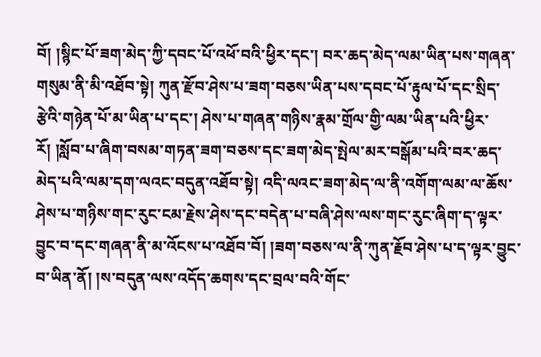བོ། །སྙིང་པོ་ཟག་མེད་ཀྱི་དབང་པོ་འཕོ་བའི་ཕྱིར་དང་། བར་ཆད་མེད་ལམ་ཡིན་པས་གཞན་གསུམ་ནི་མི་འཐོབ་སྟེ། ཀུན་རྫོབ་ཤེས་པ་ཟག་བཅས་ཡིན་པས་དབང་པོ་རྟུལ་པོ་དང་སྲིད་རྩེའི་གཉེན་པོ་མ་ཡིན་པ་དང་། ཤེས་པ་གཞན་གཉིས་རྣམ་གྲོལ་གྱི་ལམ་ཡིན་པའི་ཕྱིར་རོ། །སློབ་པ་ཞིག་བསམ་གཏན་ཟག་བཅས་དང་ཟག་མེད་སྤེལ་མར་བསྒོམ་པའི་བར་ཆད་མེད་པའི་ལམ་དག་ལའང་བདུན་འཐོབ་སྟེ། འདི་ལའང་ཟག་མེད་ལ་ནི་འགོག་ལམ་ལ་ཆོས་ཤེས་པ་གཉིས་གང་རུང་ངམ་རྗེས་ཤེས་དང་བདེན་པ་བཞི་ཤེས་ལས་གང་རུང་ཞིག་ད་ལྟར་བྱུང་བ་དང་གཞན་ནི་མ་འོངས་པ་འཐོབ་བོ། །ཟག་བཅས་ལ་ནི་ཀུན་རྗོབ་ཤེས་པ་ད་ལྟར་བྱུང་བ་ཡིན་ནོ། །ས་བདུན་ལས་འདོད་ཆགས་དང་བྲལ་བའི་གོང་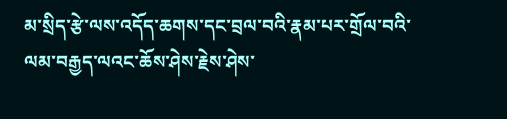མ་སྲིད་རྩེ་ལས་འདོད་ཆགས་དང་བྲལ་བའི་རྣམ་པར་གྲོལ་བའི་ལམ་བརྒྱད་ལའང་ཆོས་ཤེས་རྗེས་ཤེས་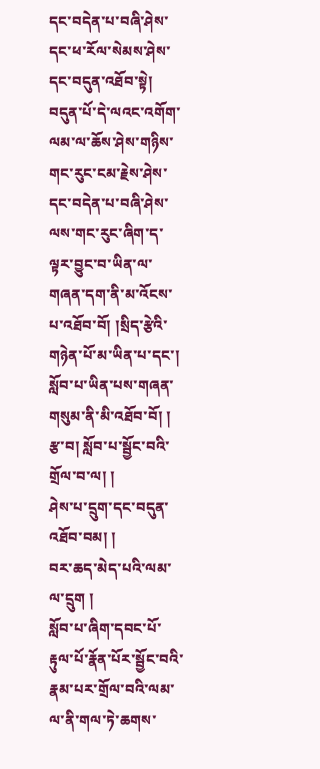དང་བདེན་པ་བཞི་ཤེས་དང་ཕ་རོལ་སེམས་ཤེས་དང་བདུན་འཐོབ་སྟེ། བདུན་པོ་དེ་ལའང་འགོག་ལམ་ལ་ཆོས་ཤེས་གཉིས་གང་རུང་ངམ་རྗེས་ཤེས་དང་བདེན་པ་བཞི་ཤེས་ལས་གང་རུང་ཞིག་ད་ལྟར་བྱུང་བ་ཡིན་ལ་གཞན་དག་ནི་མ་འོངས་པ་འཐོབ་བོ། །སྲིད་རྩེའི་གཉེན་པོ་མ་ཡིན་པ་དང་། སློབ་པ་ཡིན་པས་གཞན་གསུམ་ནི་མི་འཐོབ་བོ། །
རྩ་བ། སློབ་པ་སྦྱོང་བའི་གྲོལ་བ་ལ། །
ཤེས་པ་དྲུག་དང་བདུན་འཐོབ་བམ། །
བར་ཆད་མེད་པའི་ལམ་ལ་དྲུག །
སློབ་པ་ཞིག་དབང་པོ་རྟུལ་པོ་རྣོན་པོར་སྦྱོང་བའི་རྣམ་པར་གྲོལ་བའི་ལམ་ལ་ནི་གལ་ཏེ་ཆགས་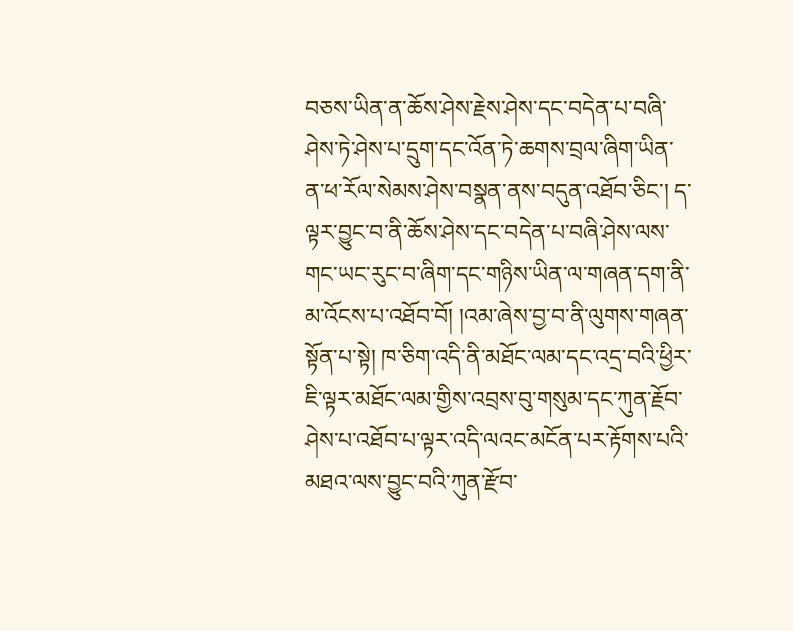བཅས་ཡིན་ན་ཆོས་ཤེས་རྗེས་ཤེས་དང་བདེན་པ་བཞི་ཤེས་ཏེ་ཤེས་པ་དྲུག་དང་འོན་ཏེ་ཆགས་བྲལ་ཞིག་ཡིན་ན་ཕ་རོལ་སེམས་ཤེས་བསྣན་ནས་བདུན་འཐོབ་ཅིང་། ད་ལྟར་བྱུང་བ་ནི་ཆོས་ཤེས་དང་བདེན་པ་བཞི་ཤེས་ལས་གང་ཡང་རུང་བ་ཞིག་དང་གཉིས་ཡིན་ལ་གཞན་དག་ནི་མ་འོངས་པ་འཐོབ་བོ། །འམ་ཞེས་བྱ་བ་ནི་ལུགས་གཞན་སྟོན་པ་སྟེ། ཁ་ཅིག་འདི་ནི་མཐོང་ལམ་དང་འདྲ་བའི་ཕྱིར་ཇི་ལྟར་མཐོང་ལམ་གྱིས་འབྲས་བུ་གསུམ་དང་ཀུན་རྗོབ་ཤེས་པ་འཐོབ་པ་ལྟར་འདི་ལའང་མངོན་པར་རྟོགས་པའི་མཐའ་ལས་བྱུང་བའི་ཀུན་རྫོབ་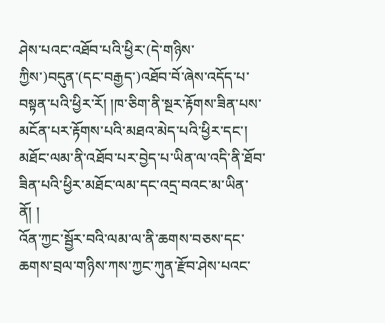ཤེས་པའང་འཐོབ་པའི་ཕྱིར་(དེ་གཉིས་ཀྱིས་)བདུན་(དང་བརྒྱད་)འཐོབ་བོ་ཞེས་འདོད་པ་བསྟན་པའི་ཕྱིར་རོ། །ཁ་ཅིག་ནི་སྔར་རྟོགས་ཟིན་པས་མངོན་པར་རྟོགས་པའི་མཐའ་མེད་པའི་ཕྱིར་དང་། མཐོང་ལམ་ནི་འཐོབ་པར་བྱེད་པ་ཡིན་ལ་འདི་ནི་ཐོབ་ཟིན་པའི་ཕྱིར་མཐོང་ལམ་དང་འདྲ་བའང་མ་ཡིན་ནོ། །
འོན་ཀྱང་སྦྱོར་བའི་ལམ་ལ་ནི་ཆགས་བཅས་དང་ཆགས་བྲལ་གཉིས་ཀས་ཀྱང་ཀུན་རྫོབ་ཤེས་པའང་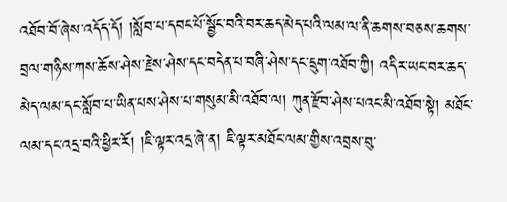འཐོབ་བོ་ཞེས་འདོད་དོ། །སློབ་པ་དབང་པོ་སྦྱོང་བའི་བར་ཆད་མེད་པའི་ལམ་ལ་ནི་ཆགས་བཅས་ཆགས་བྲལ་གཉིས་ཀས་ཆོས་ཤེས་རྗེས་ཤེས་དང་བདེན་པ་བཞི་ཤེས་དང་དྲུག་འཐོབ་ཀྱི། འདིར་ཡང་བར་ཆད་མེད་ལམ་དང་སློབ་པ་ཡིན་པས་ཤེས་པ་གསུམ་མི་འཐོབ་ལ། ཀུན་རྫོབ་ཤེས་པའང་མི་འཐོབ་སྟེ། མཐོང་ལམ་དང་འདྲ་བའི་ཕྱིར་རོ། །ཇི་ལྟར་འདྲ་ཞེ་ན། ཇི་ལྟར་མཐོང་ལམ་གྱིས་འབྲས་བུ་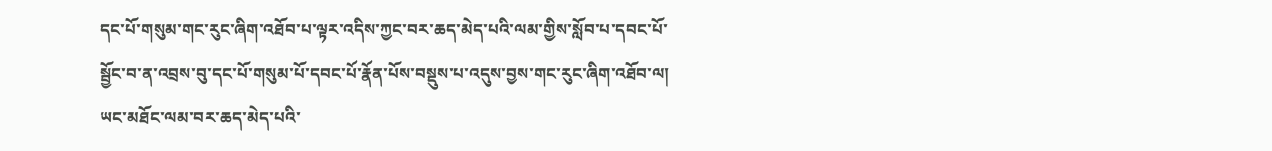དང་པོ་གསུམ་གང་རུང་ཞིག་འཐོབ་པ་ལྟར་འདིས་ཀྱང་བར་ཆད་མེད་པའི་ལམ་གྱིས་སློབ་པ་དབང་པོ་སྦྱོང་བ་ན་འབྲས་བུ་དང་པོ་གསུམ་པོ་དབང་པོ་རྣོན་པོས་བསྡུས་པ་འདུས་བྱས་གང་རུང་ཞིག་འཐོབ་ལ། ཡང་མཐོང་ལམ་བར་ཆད་མེད་པའི་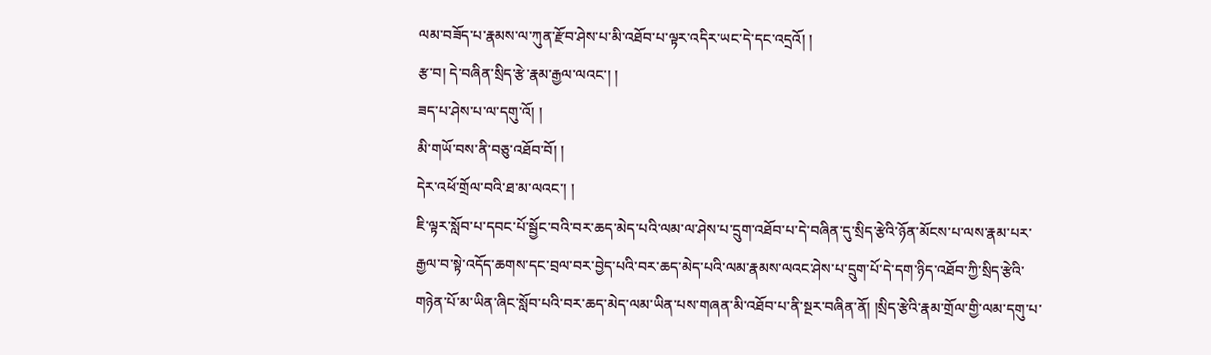ལམ་བཟོད་པ་རྣམས་ལ་ཀུན་རྫོབ་ཤེས་པ་མི་འཐོབ་པ་ལྟར་འདིར་ཡང་དེ་དང་འདྲའོ། །
རྩ་བ། དེ་བཞིན་སྲིད་རྩེ་རྣམ་རྒྱལ་ལའང་། །
ཟད་པ་ཤེས་པ་ལ་དགུ་འོ། །
མི་གཡོ་བས་ནི་བཅུ་འཐོབ་བོ། །
དེར་འཕོ་གྲོལ་བའི་ཐ་མ་ལའང་། །
ཇི་ལྟར་སློབ་པ་དབང་པོ་སྦྱོང་བའི་བར་ཆད་མེད་པའི་ལམ་ལ་ཤེས་པ་དྲུག་འཐོབ་པ་དེ་བཞིན་དུ་སྲིད་རྩེའི་ཉོན་མོངས་པ་ལས་རྣམ་པར་རྒྱལ་བ་སྟེ་འདོད་ཆགས་དང་བྲལ་བར་བྱེད་པའི་བར་ཆད་མེད་པའི་ལམ་རྣམས་ལའང་ཤེས་པ་དྲུག་པོ་དེ་དག་ཉིད་འཐོབ་ཀྱི་སྲིད་རྩེའི་གཉེན་པོ་མ་ཡིན་ཞིང་སློབ་པའི་བར་ཆད་མེད་ལམ་ཡིན་པས་གཞན་མི་འཐོབ་པ་ནི་སྔར་བཞིན་ནོ། །སྲིད་རྩེའི་རྣམ་གྲོལ་གྱི་ལམ་དགུ་པ་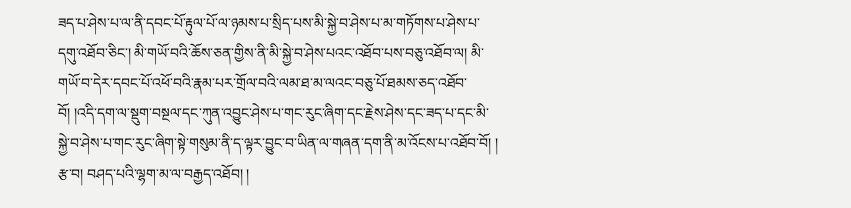ཟད་པ་ཤེས་པ་ལ་ནི་དབང་པོ་རྟུལ་པོ་ལ་ཉམས་པ་སྲིད་པས་མི་སྐྱེ་བ་ཤེས་པ་མ་གཏོགས་པ་ཤེས་པ་དགུ་འཐོབ་ཅིང་། མི་གཡོ་བའི་ཆོས་ཅན་གྱིས་ནི་མི་སྐྱེ་བ་ཤེས་པའང་འཐོབ་པས་བཅུ་འཐོབ་ལ། མི་གཡོ་བ་དེར་དབང་པོ་འཕོ་བའི་རྣམ་པར་གྲོལ་བའི་ལམ་ཐ་མ་ལའང་བཅུ་པོ་ཐམས་ཅད་འཐོབ་བོ། །འདི་དག་ལ་སྡུག་བསྔལ་དང་ཀུན་འབྱུང་ཤེས་པ་གང་རུང་ཞིག་དང་རྗེས་ཤེས་དང་ཟད་པ་དང་མི་སྐྱེ་བ་ཤེས་པ་གང་རུང་ཞིག་སྟེ་གསུམ་ནི་ད་ལྟར་བྱུང་བ་ཡིན་ལ་གཞན་དག་ནི་མ་འོངས་པ་འཐོབ་བོ། །
རྩ་བ། བཤད་པའི་ལྷག་མ་ལ་བརྒྱད་འཐོབ། །